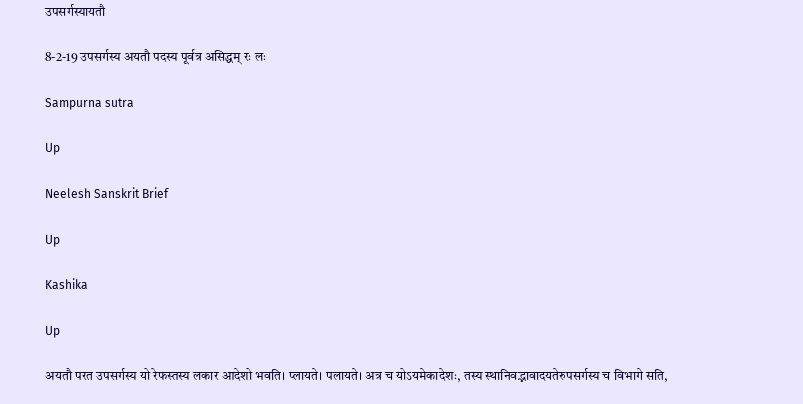उपसर्गस्यायतौ

8-2-19 उपसर्गस्य अयतौ पदस्य पूर्वत्र असिद्धम् रः लः

Sampurna sutra

Up

Neelesh Sanskrit Brief

Up

Kashika

Up

अयतौ परत उपसर्गस्य यो रेफस्तस्य लकार आदेशो भवति। प्लायते। पलायते। अत्र च योऽयमेकादेशः, तस्य स्थानिवद्भावादयतेरुपसर्गस्य च विभागे सति,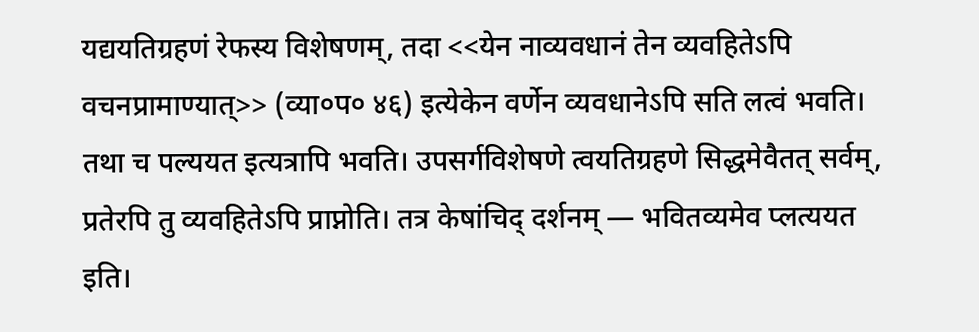यद्ययतिग्रहणं रेफस्य विशेषणम्, तदा <<येन नाव्यवधानं तेन व्यवहितेऽपि वचनप्रामाण्यात्>> (व्या०प० ४६) इत्येकेन वर्णेन व्यवधानेऽपि सति लत्वं भवति। तथा च पल्ययत इत्यत्रापि भवति। उपसर्गविशेषणे त्वयतिग्रहणे सिद्धमेवैतत् सर्वम्, प्रतेरपि तु व्यवहितेऽपि प्राप्नोति। तत्र केषांचिद् दर्शनम् — भवितव्यमेव प्लत्ययत इति।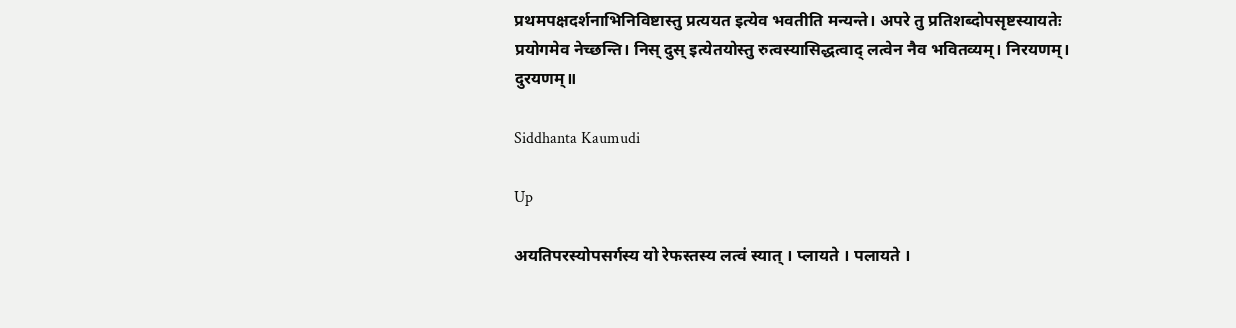प्रथमपक्षदर्शनाभिनिविष्टास्तु प्रत्ययत इत्येव भवतीति मन्यन्ते। अपरे तु प्रतिशब्दोपसृष्टस्यायतेः प्रयोगमेव नेच्छन्ति। निस् दुस् इत्येतयोस्तु रुत्वस्यासिद्धत्वाद् लत्वेन नैव भवितव्यम्। निरयणम्। दुरयणम्॥

Siddhanta Kaumudi

Up

अयतिपरस्योपसर्गस्य यो रेफस्तस्य लत्वं स्यात् । प्लायते । पलायते ।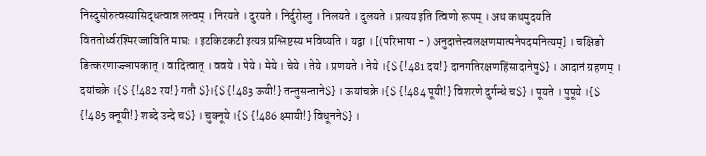निस्दुसोरुत्वस्यासिद्धत्वान्न लत्वम् । निरयते । दुरयते । निर्दुरोस्तु । निलयते । दुलयते । प्रत्यय इति त्विणो रूपम् । अथ कथमुदयति विततोर्ध्वरश्मिरज्जाविति माघः । इटकिटकटी इत्यत्र प्रश्लिष्टस्य भविष्यति । यद्वा । [(परिभाषा - ) अनुदात्तेत्त्वलक्षणमात्मनेपदमनित्यम्] । चक्षिङो ङित्करणाज्ज्ञापकात् । वादित्वात् । ववये । पेये । मेये । चेये । तेये । प्रणयते । नेये ।{$ {!481 दय!} दानगतिरक्षणहिंसादानेषु$} । आदानं ग्रहणम् । दयांचक्रे ।{$ {!482 रय!} गतौ $}।{$ {!483 ऊयी!} तन्तुसन्ताने$} । ऊयांचक्रे ।{$ {!484 पूयी!} विशरणे दुर्गन्धे च$} । पूयते । पुपूये ।{$ {!485 क्नूयी!} शब्दे उन्दे च$} । चुक्नूये ।{$ {!486 क्ष्मायी!} विधूनने$} ।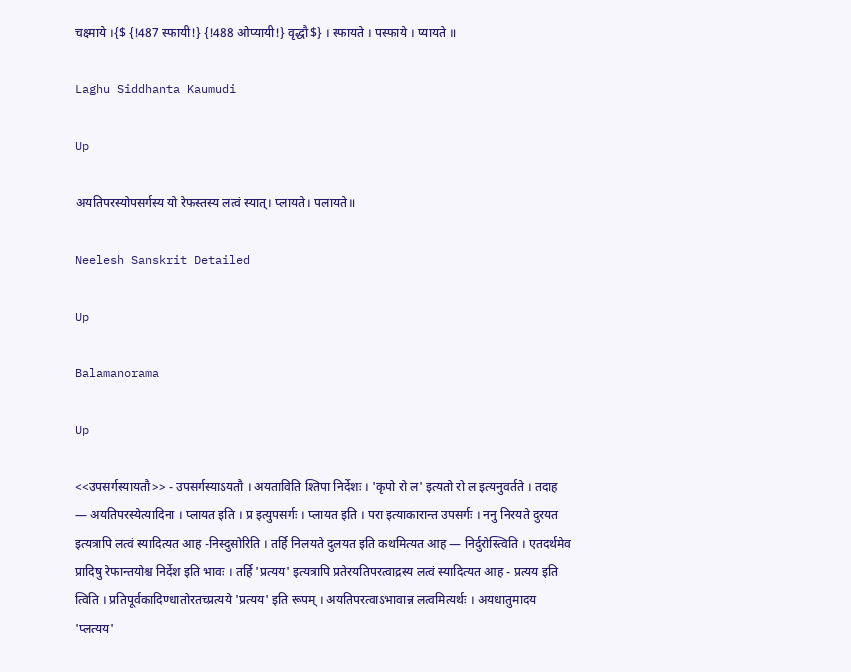चक्ष्माये ।{$ {!487 स्फायी!} {!488 ओप्यायी!} वृद्धौ$} । स्फायते । पस्फाये । प्यायते ॥

Laghu Siddhanta Kaumudi

Up

अयतिपरस्योपसर्गस्य यो रेफस्तस्य लत्वं स्यात्। प्लायते। पलायते॥

Neelesh Sanskrit Detailed

Up

Balamanorama

Up

<<उपसर्गस्यायतौ>> - उपसर्गस्याऽयतौ । अयताविति श्तिपा निर्देशः । 'कृपो रो ल' इत्यतो रो ल इत्यनुवर्तते । तदाह — अयतिपरस्येत्यादिना । प्लायत इति । प्र इत्युपसर्गः । प्लायत इति । परा इत्याकारान्त उपसर्गः । ननु निरयते दुरयत इत्यत्रापि लत्वं स्यादित्यत आह -निस्दुसोरिति । तर्हि निलयते दुलयत इति कथमित्यत आह — निर्दुरोस्त्विति । एतदर्थमेव प्रादिषु रेफान्तयोश्च निर्देश इति भावः । तर्हि 'प्रत्यय' इत्यत्रापि प्रतेरयतिपरत्वाद्रस्य लत्वं स्यादित्यत आह - प्रत्यय इति त्विति । प्रतिपूर्वकादिण्धातोरतच्प्रत्यये 'प्रत्यय' इति रूपम् । अयतिपरत्वाऽभावान्न लत्वमित्यर्थः । अयधातुमादय 'प्लत्यय'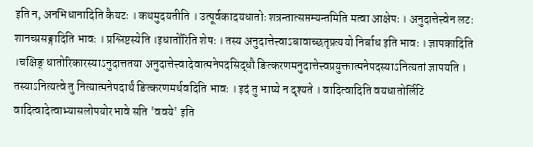इति न, अनभिधानादिति कैयटः । कथमुदयतीति । उत्पूर्वकादयधातोः शत्रन्तात्सप्तम्यन्तमिति मत्वा आक्षेपः । अनुदात्तेत्त्वेन लटः शानच्प्रसङ्गादिति भावः । प्रश्लिष्टस्येति ।इधातो॑रिति शेषः । तस्य अनुदात्तेत्त्वाऽबावाच्छतृप्रत्ययो निर्बाध इति भावः । ज्ञापकादिति ।चक्षिङ् धातोरिकारस्याऽनुदात्ततया अनुदात्तेत्त्वादेवात्मनेपदसिद्धौ ङित्करणमनुदात्तेत्त्वप्रयुक्तात्मनेपदस्याऽनित्यतां ज्ञापयति । तस्याऽनित्यत्वे तु नित्यात्मनेपदार्थं ङित्करणमर्थवदिति भावः । इदं तु भाष्ये न दृश्यते । वादित्वादिति वयधातोर्लिटि वादित्वादेत्वाभ्यासलोपयोरभावे सति 'ववये' इति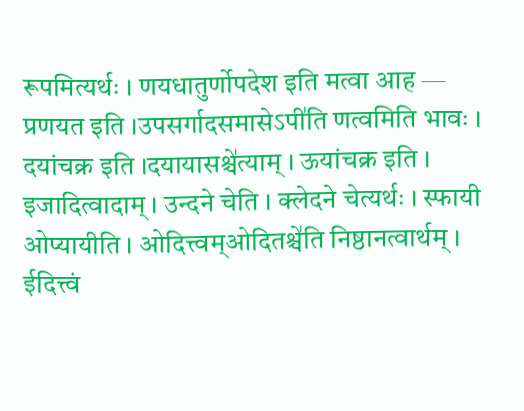रूपमित्यर्थः । णयधातुर्णोपदेश इति मत्वा आह — प्रणयत इति ।उपसर्गादसमासेऽपी॑ति णत्वमिति भावः । दयांचक्र इति ।दयायासश्चे॑त्याम् । ऊयांचक्र इति । इजादित्वादाम् । उन्दने चेति । क्लेदने चेत्यर्थः । स्फायी ओप्यायीति । ओदित्त्वम्ओदितश्चे॑ति निष्ठानत्वार्थम् । ईदित्त्वं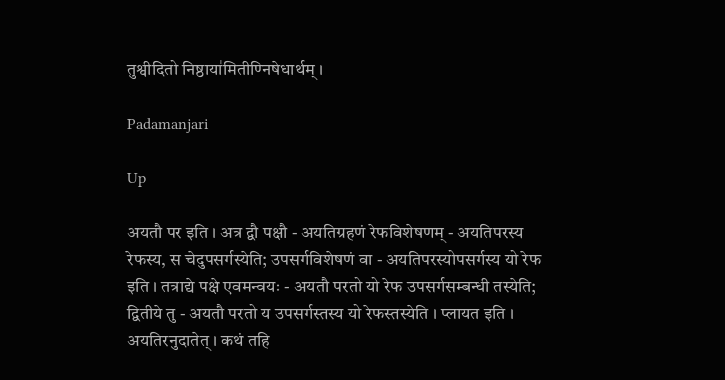तुश्वीदितो निष्ठाया॑मितीण्निषेधार्थम् ।

Padamanjari

Up

अयतौ पर इति । अत्र द्वौ पक्षौ - अयतिग्रहणं रेफविशेषणम् - अयतिपरस्य रेफस्य, स चेदुपसर्गस्येति; उपसर्गविशेषणं वा - अयतिपरस्योपसर्गस्य यो रेफ इति । तत्राद्ये पक्षे एवमन्वयः - अयतौ परतो यो रेफ उपसर्गसम्बन्धी तस्येति; द्वितीये तु - अयतौ परतो य उपसर्गस्तस्य यो रेफस्तस्येति । प्लायत इति । अयतिरनुदातेत् । कथं तहि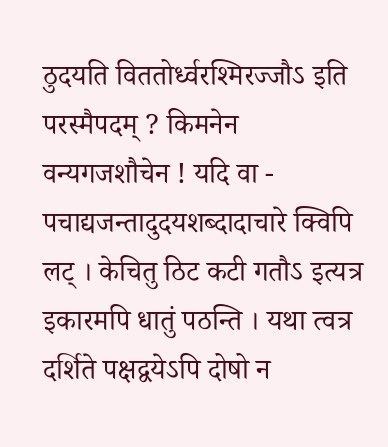ठुदयति विततोर्ध्वरश्मिरज्जौऽ इति परस्मैपदम् ? किमनेन वन्यगजशौचेन ! यदि वा - पचाद्यजन्तादुदयशब्दादाचारे क्विपि लट् । केचितु ठिट कटी गतौऽ इत्यत्र इकारमपि धातुं पठन्ति । यथा त्वत्र दर्शिते पक्षद्वयेऽपि दोषो न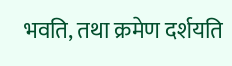भवति, तथा क्रमेण दर्शयति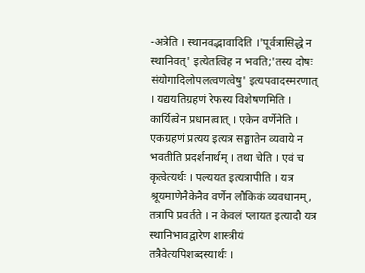-अत्रेति । स्थानवद्भावादिति ।'पूर्वत्रासिद्धे न स्थानिवत्' इत्येतत्विह न भवति;'तस्य दोषः संयोगादिलोपलत्वणत्वेषु' इत्यपवादस्मरणात् । यद्ययतिग्रहणं रेफस्य विशेषणमिति । कार्यित्वेन प्रधानत्वात् । एकेन वर्णेनेति । एकग्रहणं प्रत्यय इत्यत्र सङ्घातेन व्यवाये न भवतीति प्रदर्शनार्थम् । तथा चेति । एवं च कृत्वेत्यर्थः । पल्ययत इत्यत्रापीति । यत्र श्रूयमाणेनैकेनैव वर्णेन लौकिकं व्यवधानम्, तत्रापि प्रवर्तते । न केवलं प्लायत इत्यादौ यत्र स्थानिभावद्वारेण शास्त्रीयं तत्रैवेत्यपिशब्दस्यार्थः ।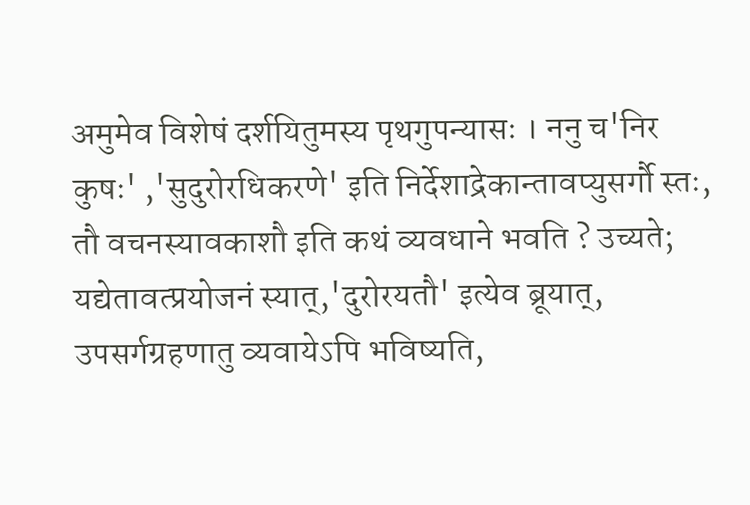अमुमेव विशेषं दर्शयितुमस्य पृथगुपन्यासः । ननु च'निर कुषः' ,'सुदुरोरधिकरणे' इति निर्देशाद्रेकान्तावप्युसर्गौ स्तः, तौ वचनस्यावकाशौ इति कथं व्यवधाने भवति ? उच्यते; यद्येतावत्प्रयोजनं स्यात्,'दुरोरयतौ' इत्येव ब्रूयात्, उपसर्गग्रहणातु व्यवायेऽपि भविष्यति,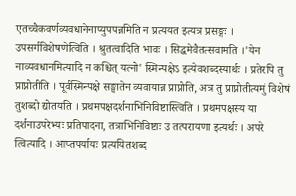एतच्चैकवर्णव्यवधानेनाप्युपपन्नमिति न प्रत्ययत इत्यत्र प्रसङ्गः । उपसर्गविशेषणेत्विति । श्रुतत्वादिति भावः । सिद्धमेवैतत्सवामति ।'येन नाव्यवधानमित्यादि न कश्चित् यत्नो' स्मिन्पक्षेऽ इत्येवशब्दस्यार्थः । प्रतेरपि तु प्राप्नोतीति । पूर्वस्मिन्पक्षे सङ्घातेन व्यवायान्न प्राप्नोति, अत्र तु प्राप्नोतीत्यमुं विशेषं तुशब्दो द्योतयति । प्रथमपक्षदर्शनाभिनिविष्टास्त्विति । प्रथमपक्षस्य या दर्शनाउपरेभ्यः प्रतिपादना, तत्राभिनिविष्टाः उ तत्परायणा इत्यर्थः । अपरे त्वित्यादि । आप्तपर्यायः प्रत्ययितशब्द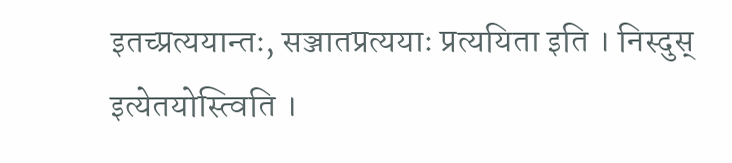इतच्प्रत्ययान्तः, सञ्जातप्रत्ययाः प्रत्ययिता इति । निस्दुस् इत्येतयोस्त्विति ।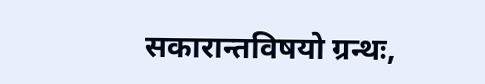सकारान्तविषयो ग्रन्थः,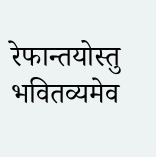रेफान्तयोस्तु भवितव्यमेव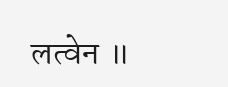लत्वेन ॥